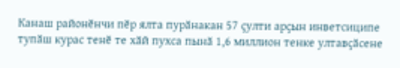Канаш районӗнчи пӗр ялта пурӑнакан 57 ҫулти арҫын инветсиципе тупӑш курас тенӗ те хӑй пухса пынӑ 1,6 миллион тенке ултавҫӑсене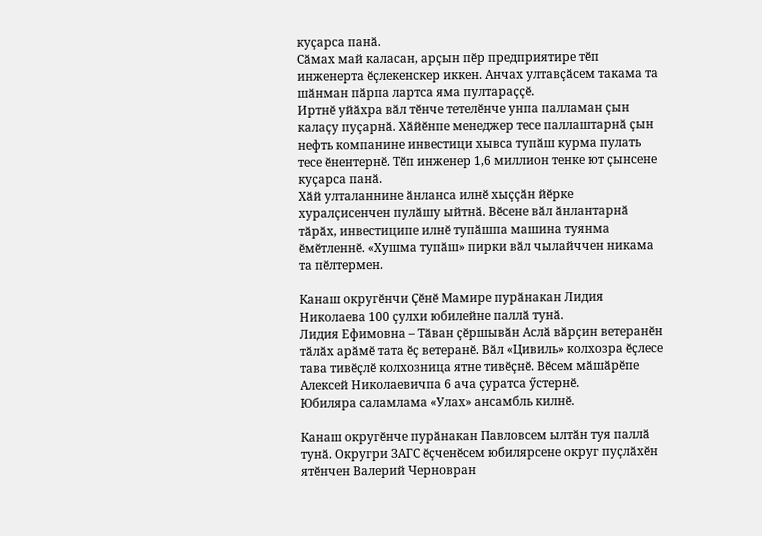куҫарса панӑ.
Сӑмах май каласан, арҫын пӗр предприятире тӗп инженерта ӗҫлекенскер иккен. Анчах ултавҫӑсем такама та шӑнман пӑрпа лартса яма пултараҫҫӗ.
Иртнӗ уйӑхра вӑл тӗнче тетелӗнче унпа палламан ҫын калаҫу пуҫарнӑ. Хӑйӗнпе менеджер тесе паллаштарнӑ ҫын нефть компанине инвестици хывса тупӑш курма пулать тесе ӗнентернӗ. Тӗп инженер 1,6 миллион тенке ют ҫынсене куҫарса панӑ.
Хӑй улталаннине ӑнланса илнӗ хыҫҫӑн йӗрке хуралҫисенчен пулӑшу ыйтнӑ. Вӗсене вӑл ӑнлантарнӑ тӑрӑх, инвестиципе илнӗ тупӑшпа машина туянма ӗмӗтленнӗ. «Хушма тупӑш» пирки вӑл чылайччен никама та пӗлтермен.

Канаш округӗнчи Ҫӗнӗ Мамире пурӑнакан Лидия Николаева 100 ҫулхи юбилейне паллӑ тунӑ.
Лидия Ефимовна – Тӑван ҫӗршывӑн Аслӑ вӑрҫин ветеранӗн тӑлӑх арӑмӗ тата ӗҫ ветеранӗ. Вӑл «Цивиль» колхозра ӗҫлесе тава тивӗҫлӗ колхозница ятне тивӗҫнӗ. Вӗсем мӑшӑрӗпе Алексей Николаевичпа 6 ача ҫуратса ӳстернӗ.
Юбиляра саламлама «Улах» ансамбль килнӗ.

Канаш округӗнче пурӑнакан Павловсем ылтӑн туя паллӑ тунӑ. Округри ЗАГС ӗҫченӗсем юбилярсене округ пуҫлӑхӗн ятӗнчен Валерий Черновран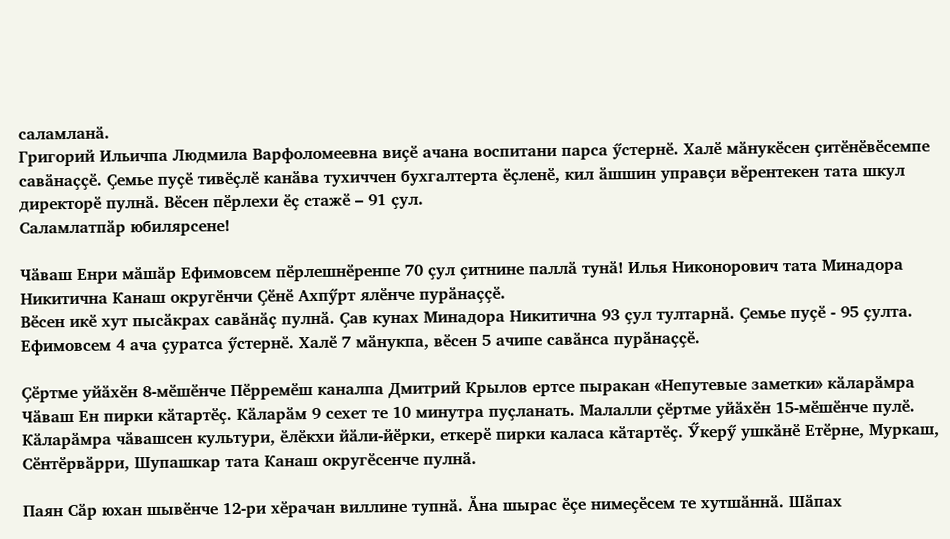саламланӑ.
Григорий Ильичпа Людмила Варфоломеевна виҫӗ ачана воспитани парса ӳстернӗ. Халӗ мӑнукӗсен ҫитӗнӗвӗсемпе савӑнаҫҫӗ. Ҫемье пуҫӗ тивӗҫлӗ канӑва тухиччен бухгалтерта ӗҫленӗ, кил ӑшшин управҫи вӗрентекен тата шкул директорӗ пулнӑ. Вӗсен пӗрлехи ӗҫ стажӗ – 91 ҫул.
Саламлатпӑр юбилярсене!

Чӑваш Енри мӑшӑр Ефимовсем пӗрлешнӗренпе 70 ҫул ҫитнине паллӑ тунӑ! Илья Никонорович тата Минадора Никитична Канаш округӗнчи Ҫӗнӗ Ахпӳрт ялӗнче пурӑнаҫҫӗ.
Вӗсен икӗ хут пысӑкрах савӑнӑҫ пулнӑ. Ҫав кунах Минадора Никитична 93 ҫул тултарнӑ. Ҫемье пуҫӗ - 95 ҫулта.
Ефимовсем 4 ача ҫуратса ӳстернӗ. Халӗ 7 мӑнукпа, вӗсен 5 ачипе савӑнса пурӑнаҫҫӗ.

Ҫӗртме уйӑхӗн 8-мӗшӗнче Пӗрремӗш каналпа Дмитрий Крылов ертсе пыракан «Непутевые заметки» кӑларӑмра Чӑваш Ен пирки кӑтартӗҫ. Кӑларӑм 9 сехет те 10 минутра пуҫланать. Малалли ҫӗртме уйӑхӗн 15-мӗшӗнче пулӗ.
Кӑларӑмра чӑвашсен культури, ӗлӗкхи йӑли-йӗрки, еткерӗ пирки каласа кӑтартӗҫ. Ӳкерӳ ушкӑнӗ Етӗрне, Муркаш, Сӗнтӗрвӑрри, Шупашкар тата Канаш округӗсенче пулнӑ.

Паян Сӑр юхан шывӗнче 12-ри хӗрачан виллине тупнӑ. Ӑна шырас ӗҫе нимеҫӗсем те хутшӑннӑ. Шӑпах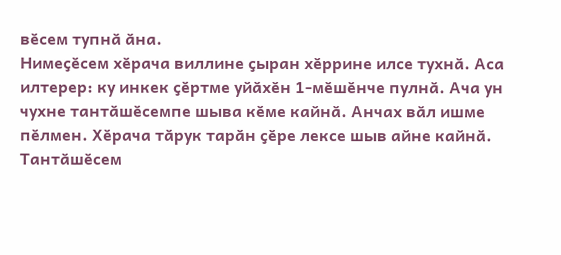вӗсем тупнӑ ӑна.
Нимеҫӗсем хӗрача виллине ҫыран хӗррине илсе тухнӑ. Аса илтерер: ку инкек ҫӗртме уйӑхӗн 1-мӗшӗнче пулнӑ. Ача ун чухне тантӑшӗсемпе шыва кӗме кайнӑ. Анчах вӑл ишме пӗлмен. Хӗрача тӑрук тарӑн ҫӗре лексе шыв айне кайнӑ. Тантӑшӗсем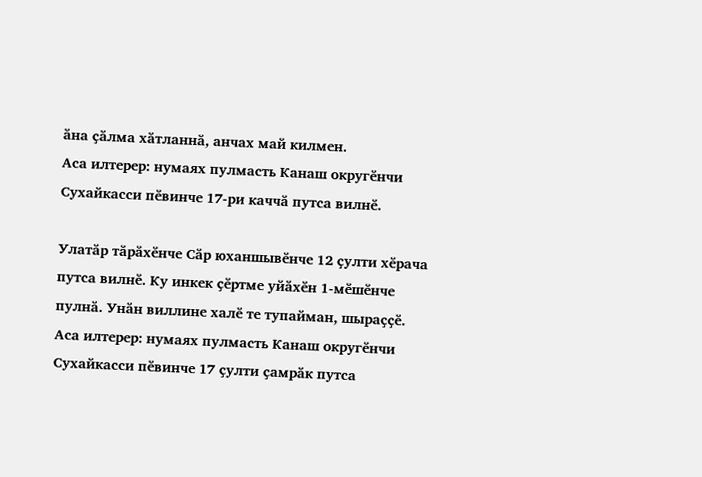ӑна ҫӑлма хӑтланнӑ, анчах май килмен.
Аса илтерер: нумаях пулмасть Канаш округӗнчи Сухайкасси пӗвинче 17-ри каччӑ путса вилнӗ.

Улатӑр тӑрӑхӗнче Сӑр юханшывӗнче 12 ҫулти хӗрача путса вилнӗ. Ку инкек ҫӗртме уйӑхӗн 1-мӗшӗнче пулнӑ. Унӑн виллине халӗ те тупайман, шыраҫҫӗ.
Аса илтерер: нумаях пулмасть Канаш округӗнчи Сухайкасси пӗвинче 17 ҫулти ҫамрӑк путса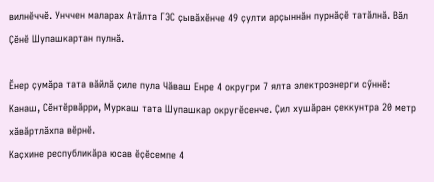вилнӗччӗ. Унччен маларах Атӑлта ГЭС ҫывӑхӗнче 49 ҫулти арҫыннӑн пурнӑҫӗ татӑлнӑ. Вӑл Ҫӗнӗ Шупашкартан пулнӑ.

Ӗнер ҫумӑра тата вӑйлӑ ҫиле пула Чӑваш Енре 4 округри 7 ялта электроэнерги сӳннӗ: Канаш, Сӗнтӗрвӑрри, Муркаш тата Шупашкар округӗсенче. Ҫил хушӑран ҫеккунтра 20 метр хӑвӑртлӑхпа вӗрнӗ.
Каҫхине республикӑра юсав ӗҫӗсемпе 4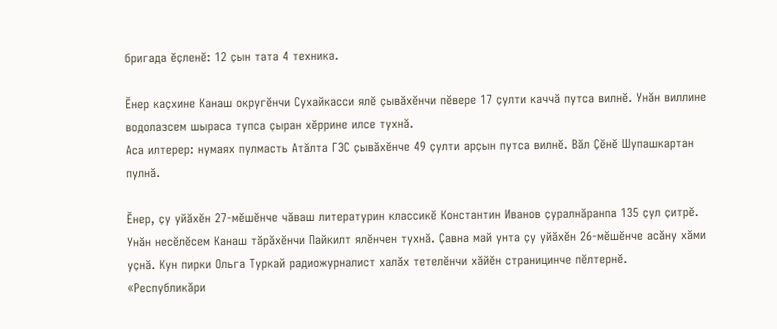бригада ӗҫленӗ: 12 ҫын тата 4 техника.

Ӗнер каҫхине Канаш округӗнчи Сухайкасси ялӗ ҫывӑхӗнчи пӗвере 17 ҫулти каччӑ путса вилнӗ. Унӑн виллине водолазсем шыраса тупса ҫыран хӗррине илсе тухнӑ.
Аса илтерер: нумаях пулмасть Атӑлта ГЭС ҫывӑхӗнче 49 ҫулти арҫын путса вилнӗ. Вӑл Ҫӗнӗ Шупашкартан пулнӑ.

Ӗнер, ҫу уйӑхӗн 27-мӗшӗнче чӑваш литературин классикӗ Константин Иванов ҫуралнӑранпа 135 ҫул ҫитрӗ.
Унӑн несӗлӗсем Канаш тӑрӑхӗнчи Пайкилт ялӗнчен тухнӑ. Ҫавна май унта ҫу уйӑхӗн 26-мӗшӗнче асӑну хӑми уҫнӑ. Кун пирки Ольга Туркай радиожурналист халӑх тетелӗнчи хӑйӗн страницинче пӗлтернӗ.
«Республикӑри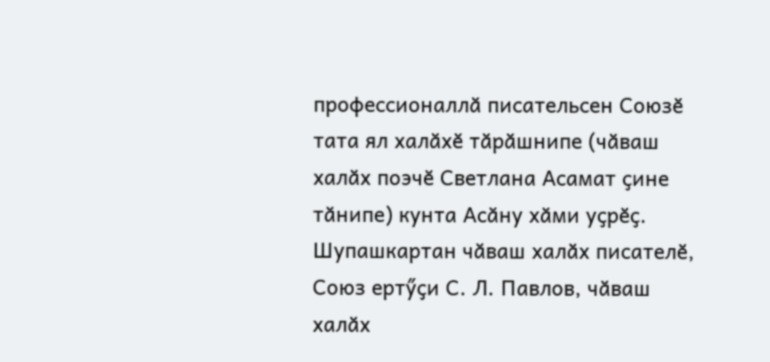профессионаллӑ писательсен Союзӗ тата ял халӑхӗ тӑрӑшнипе (чӑваш халӑх поэчӗ Светлана Асамат ҫине тӑнипе) кунта Асӑну хӑми уҫрӗҫ. Шупашкартан чӑваш халӑх писателӗ, Союз ертӳҫи С. Л. Павлов, чӑваш халӑх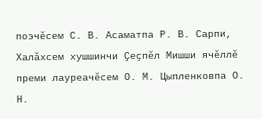поэчӗсем С. В. Асаматпа Р. В. Сарпи, Халӑхсем хушшинчи Ҫеҫпӗл Мишши ячӗллӗ преми лауреачӗсем О. М. Цыпленковпа О. Н.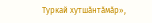Туркай хутшӑнтӑмӑр»,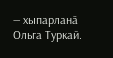— хыпарланӑ Ольга Туркай.